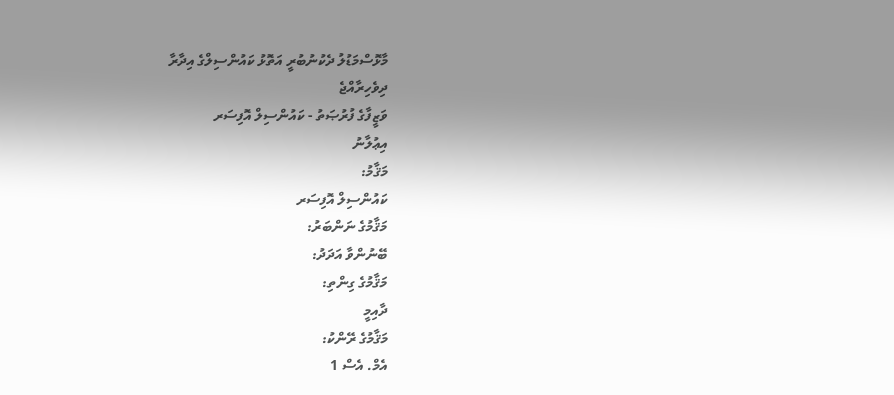މާޅޮސްމަޑުލު ދެކުނުބުރީ އަތޮޅު ކައުންސިލްގެ އިދާރާ
ދިވެހިރާއްޖެ
ވަޒީފާގެ ފުރުޞަތު - ކައުންސިލް އޮފިސަރ
އިޢުލާނު
މަޤާމު:
ކައުންސިލް އޮފިސަރ
މަޤާމުގެ ނަންބަރު:
ބޭނުންވާ އަދަދު:
މަޤާމުގެ ގިންތި:
ދާއިމީ
މަޤާމުގެ ރޭންކު:
އެމް. އެސް 1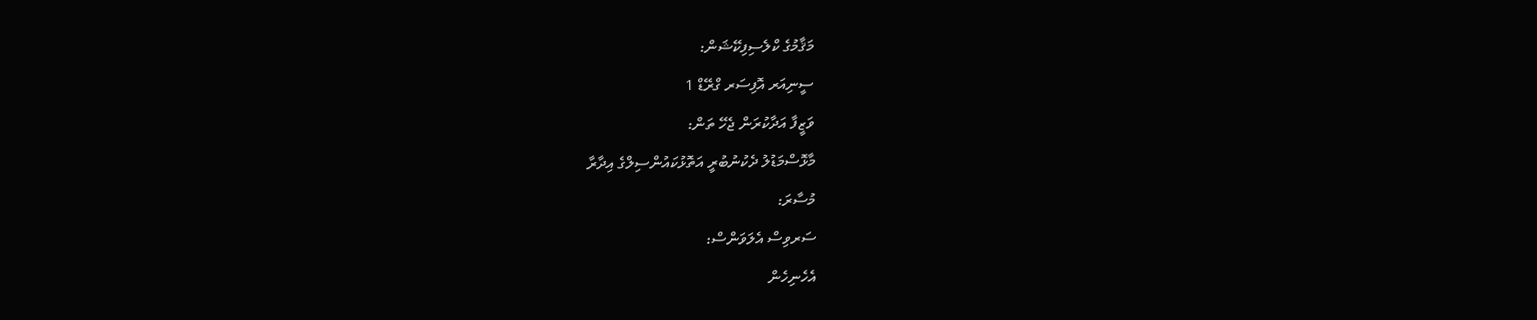މަޤާމުގެ ކްލެސިފިކޭޝަން:
ސީނިއަރ އޮފިސަރ ގްރޭޑް 1
ވަޒީފާ އަދާކުރަން ޖެހޭ ތަން:
މާޅޮސްމަޑުލު ދެކުނުބުރީ އަތޮޅުކައުންސިލްގެ އިދާރާ
މުސާރަ:
ސަރވިސް އެލަވަންސް:
އެހެނިހެން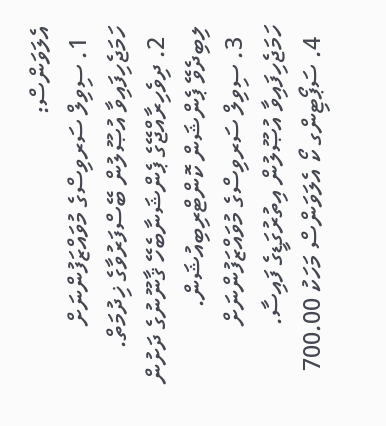އެލަވަންސް:
  1. ސިވިލް ސަރވިސްގެ މުވައްޒަފުންނަށް ހަމަޖެހިފައިވާ އުޞޫލުން ބޭސްފަރުވާގެ ޚިދުމަތް.
  2. ދިވެހިރާއްޖޭގެ ޕެންޝަނާބެހޭ ޤާނޫނުގެ ދަށުން ލިބިދެވޭ ޕެންޝަން ކޮންޓްރިބިއުޝަން.
  3. ސިވިލް ސަރވިސްގެ މުވައްޒަފުންނަށް ހަމަޖެހިފައިވާ އުޞޫލުން އިތުރުގަޑީގެ ފައިސާ.
  4. ސަޕޯޓިންގ ކޯ އެލަވަންސް މަހަކު 700.00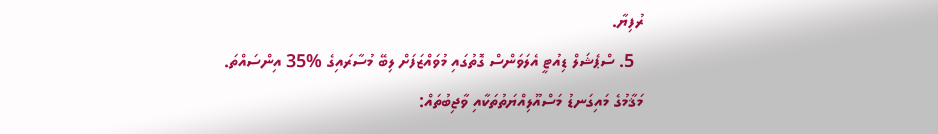ރުފިޔާ.
  5. ސްޕެޝަލް ޑިއުޓީ އެލަވަންސް ގޮތުގައި މުވައްޒަފަށް ލިބޭ މުސާރައިގެ %35 އިންސައްތަ.
މަޤާމުގެ މައިގަނޑު މަސްއޫލިއްޔަތުތަކާއި ވާޖިބުތައް: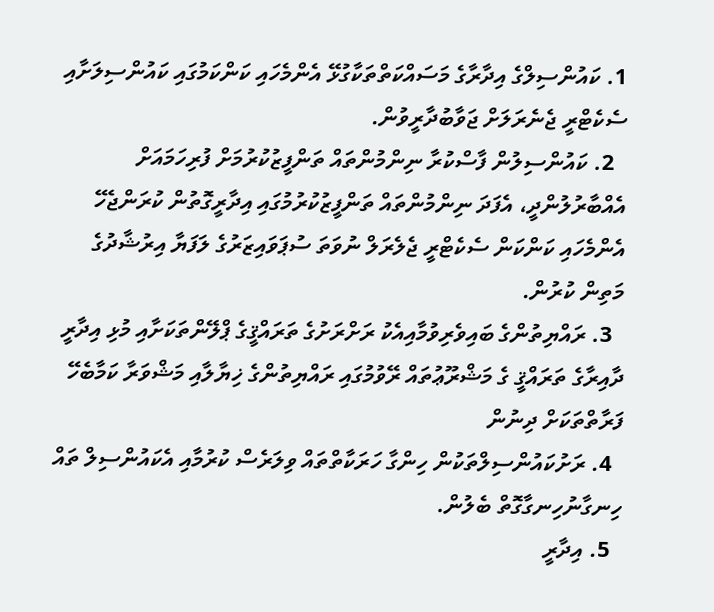1. ކައުންސިލްގެ އިދާރާގެ މަސައްކަތްތަކާގުޅޭ އެންމެހައި ކަންކަމުގައި ކައުންސިލަށާއި ސެކެޓްރީ ޖެނެރަލަށް ޖަވާބުދާރީވުން.
  2. ކައުންސިލުން ފާސްކުރާ ނިންމުންތައް ތަންފީޒުކުރުމަށް ފުރިހަމައަށް އެއްބާރުލުންދީ، އެފަދަ ނިންމުންތައް ތަންފީޒުކުރުމުގައި އިދާރީގޮތުން ކުރަންޖެހޭ އެންމެހައި ކަންކަން ސެކެޓްރީ ޖެލެރަލް ނުވަތަ ސުޕަވައިޒަރުގެ ލަފަޔާ އިރުޝާދުގެ މަތިން ކުރުން.
  3. ރައްޔިތުންގެ ބައިވެރިވުމާއިއެކު ރަށްރަށުގެ ތަރައްޤީގެ ޕްލޭންތަކަށާއި މުޅި އިދާރީ ދާއިރާގެ ތަރައްޤީ ގެ މަޝްރޫޢުތައް ރޭވުމުގައި ރައްޔިތުންގެ ޚިޔާލާއި މަޝްވަރާ ކަމާބެހޭ ފަރާތްތަކަށް ދިނުން
  4. ރަށުކައުންސިލްތަކުން ހިންގާ ހަރަކާތްތައް ވިލަރެސް ކުރުމާއި އެކައުންސިލް ތައް ހިނގާނުހިނގާގޮތް ބެލުން.
  5. އިދާރީ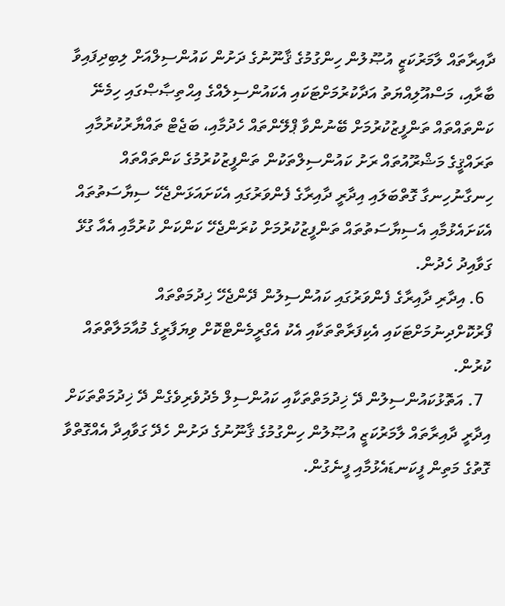ދާއިރާތައް ލާމަރުކަޒީ އުޞޫލުން ހިންގުމުގެ ޤާނޫނުގެ ދަށުން ކައުންސިލްއަށް ލިބިދިފައިވާ ބާރާއި، މަސްއޫލިއްޔަތު އަދާކުރުމަށްޓަކައި އެކައުންސިލެއްގެ އިޙްތިޞާޞްގައި ހިމެނޭ ކަންތައްތައް ތަންފީޒުކުރުމަށް ބޭނުންވާ ޕްލޭންތައް ހެދުމާއި، ބަޖެޓް ތައްޔާރުކުރުމާއި ތަރައްޤީގެ މަޝްރޫއުތައް ރަށު ކައުންސިލްތަކުން ތަންފީޒުކުރުމުގެ ކަންތައްތައް ހިނގާނުހިނގާ ގޮތްބަލައި އިދާރީ ދާއިރާގެ ފެންވަރުގައި އެކަށައަޅަންޖެހޭ ސިޔާސަތުތައް އެކަށައެޅުމާއި އެސިޔާސަތުތައް ތަންފީޒުކުރުމަށް ކުރަންޖެހޭ ކަންކަން ކުރުމާއި އެއާ ގުޅޭ ގަވާއިދު ހެދުން.
  6. އިދާރި ދާއިރާގެ ފެންވަރުގައި ކައުންސިލުން ދޭންޖެހޭ ޚިދުމަތްތައް ފޯރުކޮށްދިނުމަށްޓަކައި އެކިފަރާތްތަކާއި އެކު އެގްރީމެންޓްކޮށް ވިޔަފާރީގެ މުއާމަލާތްތައް ކުރުން.
  7. އަތޮޅުކައުންސިލުން ދޭ ޚިދުމަތްތަކާއި ކައުންސިލް މެދުވެރިވެގެން ދޭ ޚިދުމަތްތަކަށް އިދާރީ ދާއިރާތައް ލާމަރުކަޒީ އުޞޫލުން ހިންގުމުގެ ޤާނޫނުގެ ދަށުން ހެދޭ ގަވާއިދާ އެއްގޮތްވާ ގޮތުގެ މަތިން ފީކަނޑައެޅުމާއި ފީނެގުން.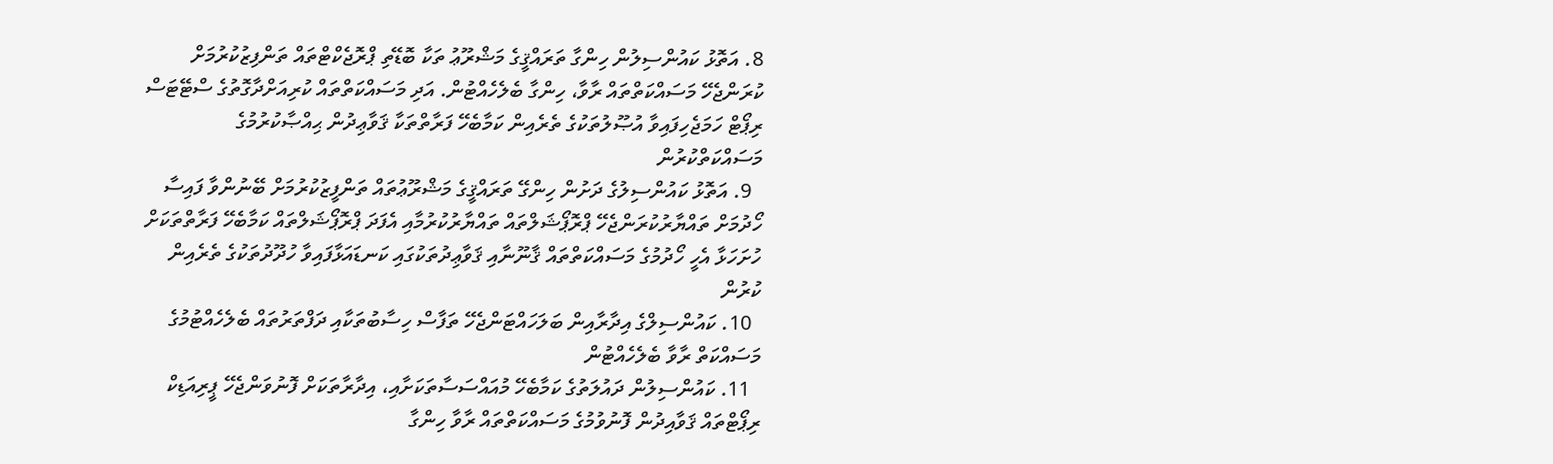8. އަތޮޅު ކައުންސިލުން ހިންގާ ތަރައްޤީގެ މަޝްރޫޢު ތަކާ ބޮޑޭތި ޕްރޮޖެކްޓްތައް ތަންފިޒުކުރުމަށް ކުރަންޖެހޭ މަސައްކަތްތައް ރާވާ، ހިންގާ ބެލެހެއްޓުން. އަދި މަސައްކަތްތައް ކުރިއަށްދާގޮތުގެ ސްޓޭޓަސް ރިޕޯޓް ހަމަޖެހިފައިވާ އުޞޫލުތަކުގެ ތެރެއިން ކަމާބެހޭ ފަރާތްތަކާ ޤަވާޢިދުން ޙިއްޞާކުރުމުގެ މަސައްކަތްކުރުން
  9. އަތޮޅު ކައުންސިލުގެ ދަށުން ހިންގޭ ތަރައްޤީގެ މަޝްރޫޢުތައް ތަންފީޒުކުރުމަށް ބޭނުންވާ ފައިސާ ހޯދުމަށް ތައްޔާރުކުރަންޖެހޭ ޕްރޮޕޯޝަލްތައް ތައްޔާރުކުރުމާއި އެފަދަ ޕްރޮޕޯޝަލްތައް ކަމާބެހޭ ފަރާތްތަކަށް ހުށަހަޅާ އެހީ ހޯދުމުގެ މަސައްކަތްތައް ޤާނޫނާއި ޤަވާޢިދުތަކުގައި ކަނޑައަޅާފައިވާ ހުދޫދުތަކުގެ ތެރެއިން ކުރުން
  10. ކައުންސިލްގެ އިދާރާއިން ބަލަހައްޓަންޖެހޭ ތަފާސް ހިސާބުތަކާއި ދަފްތަރުތައް ބެލެހެއްޓުމުގެ މަސައްކަތް ރާވާ ބެލެހެއްޓުން
  11. ކައުންސިލުން ދައުލަތުގެ ކަމާބެހޭ މުއައްސަސާތަކަށާއި، އިދާރާތަކަށް ފޮނުވަންޖެހޭ ޕީރިއަޑިކް ރިޕޯޓްތައް ޤަވާއިދުން ފޮނުވުމުގެ މަސައްކަތްތައް ރާވާ ހިންގާ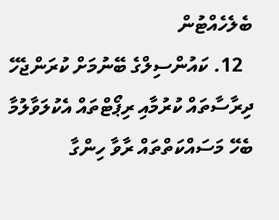ބެލެހެއްޓުން
  12. ކައުންސިލްގެ ބޭނުމަށް ކުރަންޖެހޭ ދިރާސާތައް ކުރުމާއި ރިޕޯޓްތައް އެކުލަވާލުމާ ބެހޭ މަސައްކަތްތައް ރާވާ ހިންގާ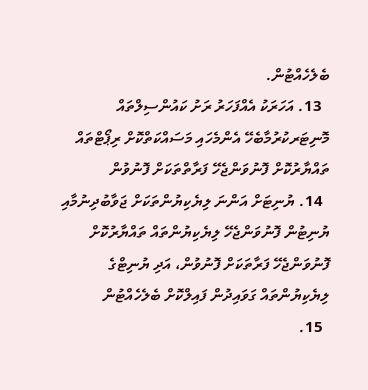ބެލެހެއްޓުން.
  13. އަހަރަކު އެއްފަހަރު ރަށު ކައުންސިލްތައް މޮނިޓަރކުރުމާބެހޭ އެންމެހައި މަސައްކަތްކޮށް ރިޕޯޓްތައް ތައްޔާރުކޮށް ފޮނުވަންޖެހޭ ފަރާތްތަކަށް ފޮނުވުން
  14. ޔުނިޓަށް އަންނަ ލިޔެކިޔުންތަކަށް ޖަވާބުދިނުމާއި ޔުނިޓުން ފޮނުވަންޖެހޭ ލިޔެކިޔުންތައް ތައްޔާރުކޮށް ފޮނުވަންޖެހޭ ފަރާތަކަށް ފޮނުވުން، އަދި ޔުނިޓްގެ ލިޔެކިޔުންތައް ގަވައިދުން ފައިލްކޮށް ބެލެހެއްޓުން
  15.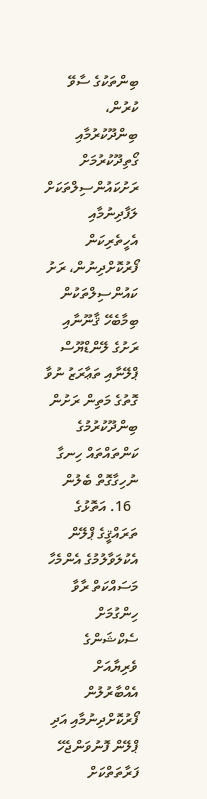ބިންތަކުގެ ސާވޭ ކުރުން، ބިންދޫކުރުމާއި ގޯތިދޫކުރުމަށް ރަށުކައުންސިލްތަކަށް ލަފާދިނުމާއި އެހީތެރިކަން ފޯރުކޮށްދިނުން، ރަށު ކައުންސިލްތަކުން ބިމާބެހޭ ޤާނޫނާއި ރަށުގެ ލޭންޑްޔޫސް ޕްލޭނާއި ތަޢާރަޒު ނުވާ ގޮތުގެ މަތިން ރަށުން ބިންދޫކުރުމުގެ ކަންތައްތައް ހިނގާ ނުހިގާގޮތް ބެލުން
  16. އަތޮޅުގެ ތަރައްޤީގެ ޕްލޭން އެކުލަވާލުމުގެ އެންމެހާ މަސައްކަތް ރާވާ ހިންގުމަށް ސެކްޝަންގެ ވެރިޔާއަށް އެއްބާރުލުން ފޯރުކޮށްދިނުމާއި އަދި ޕްލޭން ފޮނުވަންޖެހޭ ފަރާތަތްކަށް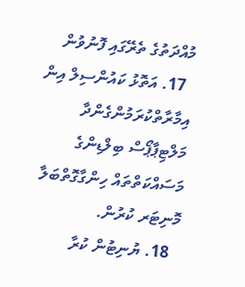މުއްދަތުގެ ތެރޭގައި ފޮނުވުން
  17. އަތޮޅު ކައުންސިލް އިން އިމާރާތްކުރަމުންގެންދާ މަލްޓިޕާޕޯސް ބިލްޑިންގެ މަސައްކަތްތައް ހިންގާގޮތްބަލާ މޮނިޓަރ ކުރުން.
  18. ޔުނިޓުން ކުރާ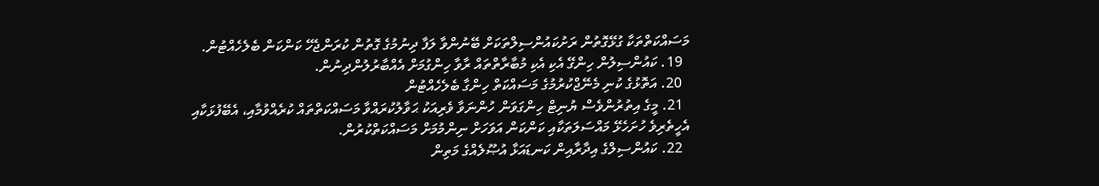މަސައްކަތްތަކާ ގުޅޭގޮތުން ރަށުކައުންސިލްތަކަށް ބޭނުންވާ ލަފާ ދިނުމުގެ ގޮތުން ކުރަންޖެހޭ ކަންކަން ބެލެހެއްޓުން.
  19. ކައުންސިލުން ހިންގޭ އެކި އެކި މުބާރާތްތައް ރާވާ ހިންގުމަށް އެއްބާރުލުންދިނުން.
  20. އަތޮޅުގެ ކުނި މެނޭޖްކުރުމުގެ މަސައްކަތް ހިންގާ ބެލެހެއްޓުން
  21. މީގެ އިތުރުންވެސް ޔުނިޓް ހިންގަވަން ހުންނަވާ ވެރިއަކު ޙަވާލުކުރައްވާ މަސައްކަތްތައް ކުރެއްވުމާއި، އެބޭފުޅަކާއި އެހީތެރިވެ ހުށަހެޅޭ މައްސަލަތަކާއި ކަންކަން އަވަހަށް ނިންމުމަށް މަސައްކަތްކުރުން.
  22. ކައުންސިލްގެ އިދާރާއިން ކަނޑައަޅާ އުޞޫލެއްގެ މަތިން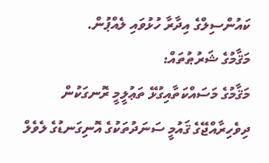ކައުންސިލްގެ އިދާރާ ހުޅުވައި ލެއްޕުން.
މަޤާމުގެ ޝަރުޠުތައް:
މަޤާމުގެ މަސައްކަތާއިގުޅޭ ތަޢުލީމީ ރޮނގަކުން ދިވެހިރާއްޖޭގެ ޤައުމީ ސަނަދުތަކުގެ އޮނިގަނޑުގެ ލެވެލް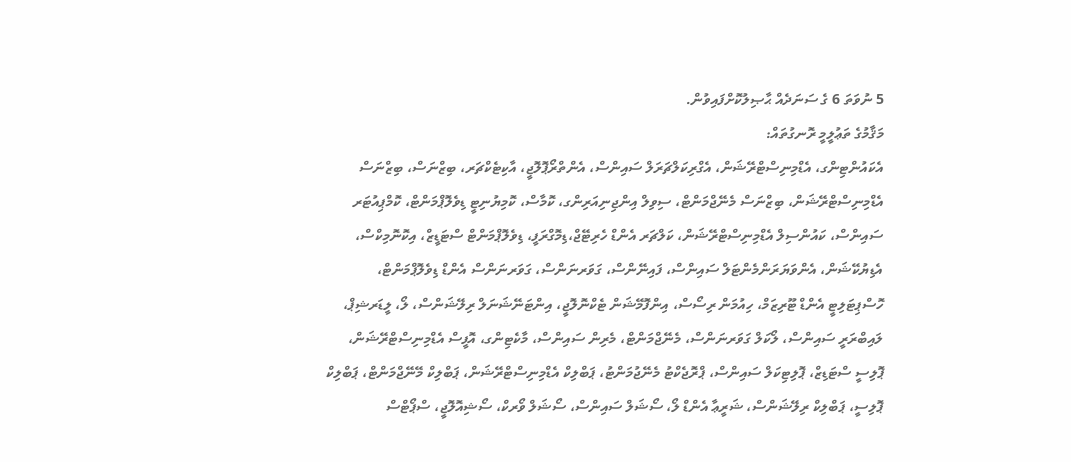5 ނުވަތަ 6 ގެ ސަނަދެއް ޙާޞިލުކޮށްފައިވުން.
މަޤާމުގެ ތަޢުލީމީ ރޮނގުތައް:
އެކައުންޓިންގ، އެޑްމިނިސްޓްރޭޝަން، އެގްރިކަލްޗަރަލް ސައިންސް، އެންތްރޯޕޮލޮޖީ، އާކިޓެކްޗަރ، ބިޒްނަސް، ބިޒްނަސް އެޑްމިނިސްޓްރޭޝަން، ބިޒްނަސް މެނޭޖްމަންޓް، ސިވިލް އިންޖިނިއަރިންގ، ކޮމާސް، ކޮމިޔުނިޓީ ޑިވެލޮޕްމަންޓް، ކޮމްޕިއުޓަރ ސައިންސް، ކައުންސިލް އެޑްމިނިސްޓްރޭޝަން، ކަލްޗަރ އެންޑް ހެރިޓޭޖް،ޑިމޮގްރަފީ، ޑިވެލޮޕްމަންޓް ސްޓަޑީޒް، އިކޮނޮމިކްސް، އެޑިޔުކޭޝަން، އެންވަޔަރަންމެންޓަލް ސައިންސް، ފައިނޭންސް، ގަވަރނަންސް، ގަވަރނަންސް އެންޑް ޑިވެލޮޕްމަންޓް، ހޮސްޕިޓަލިޓީ އެންޑް ޓޫރިޒަމް، ހިއުމަން ރިސޯސް، އިންފޮމޭޝަން ޓެކްނޮލޮޖީ، އިންޓަނޭޝަނަލް ރިލޭޝަންސް، ލޯ، ލީޑަރޝިޕް، ލައިބްރަރީ ސައިންސް، ލޯކަލް ގަވަރނަންސް، މެނޭޖްމަންޓް، މެރިން ސައިންސް، މާކެޓިންގ، އޮފީސް އެޑްމިނިސްޓްރޭޝަން، ޕޮލިސީ ސްޓަޑިޒް، ޕޮލިޓިކަލް ސައިންސް، ޕްރޮޖެކްޓު މެނޭޖުމަންޓު، ޕަބްލިކް އެޑްމިނިސްޓްރޭޝަން، ޕަބްލިކް މޭނޭޖްމަންޓް، ޕަބްލިކް ޕޮލިސީ، ޕަބްލިކް ރިލޭޝަންސް، ޝަރީޢާ އެންޑް ލޯ، ސޯޝަލް ސައިންސް، ސޯޝަލް ވޯރކް، ސޯޝިއޮލޮޖީ، ސްޕޯޓްސް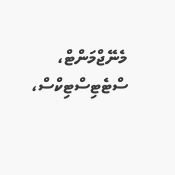މެނޭޖްމަންޓް، ސްޓެޓިސްޓިކްސް،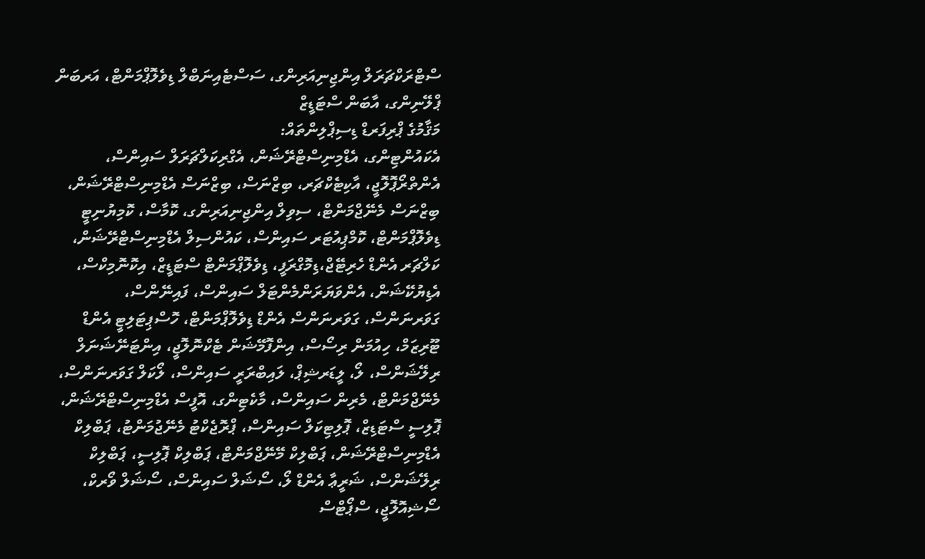ސްޓްރަކްޗަރަލް އިންޖިނިއަރިންގ، ސަސްޓެއިނަބްލް ޑިވެލޮޕްމަންޓް، އަރބަން ޕްލޭނިންގ، އާބަން ސްޓަޑީޒް
މަޤާމުގެ ޕްރިފަރޑް ޑިސިޕްލިންތައް:
އެކައުންޓިންގ، އެޑްމިނިސްޓްރޭޝަން، އެގްރިކަލްޗަރަލް ސައިންސް، އެންތްރޯޕޮލޮޖީ، އާކިޓެކްޗަރ، ބިޒްނަސް، ބިޒްނަސް އެޑްމިނިސްޓްރޭޝަން، ބިޒްނަސް މެނޭޖްމަންޓް، ސިވިލް އިންޖިނިއަރިންގ، ކޮމާސް، ކޮމިޔުނިޓީ ޑިވެލޮޕްމަންޓް، ކޮމްޕިއުޓަރ ސައިންސް، ކައުންސިލް އެޑްމިނިސްޓްރޭޝަން، ކަލްޗަރ އެންޑް ހެރިޓޭޖް،ޑިމޮގްރަފީ، ޑިވެލޮޕްމަންޓް ސްޓަޑީޒް، އިކޮނޮމިކްސް، އެޑިޔުކޭޝަން، އެންވަޔަރަންމެންޓަލް ސައިންސް، ފައިނޭންސް، ގަވަރނަންސް، ގަވަރނަންސް އެންޑް ޑިވެލޮޕްމަންޓް، ހޮސްޕިޓަލިޓީ އެންޑް ޓޫރިޒަމް، ހިއުމަން ރިސޯސް، އިންފޮމޭޝަން ޓެކްނޮލޮޖީ، އިންޓަނޭޝަނަލް ރިލޭޝަންސް، ލޯ، ލީޑަރޝިޕް، ލައިބްރަރީ ސައިންސް، ލޯކަލް ގަވަރނަންސް، މެނޭޖްމަންޓް، މެރިން ސައިންސް، މާކެޓިންގ، އޮފީސް އެޑްމިނިސްޓްރޭޝަން، ޕޮލިސީ ސްޓަޑިޒް، ޕޮލިޓިކަލް ސައިންސް، ޕްރޮޖެކްޓު މެނޭޖުމަންޓު، ޕަބްލިކް އެޑްމިނިސްޓްރޭޝަން، ޕަބްލިކް މޭނޭޖްމަންޓް، ޕަބްލިކް ޕޮލިސީ، ޕަބްލިކް ރިލޭޝަންސް، ޝަރީޢާ އެންޑް ލޯ، ސޯޝަލް ސައިންސް، ސޯޝަލް ވޯރކް، ސޯޝިއޮލޮޖީ، ސްޕޯޓްސް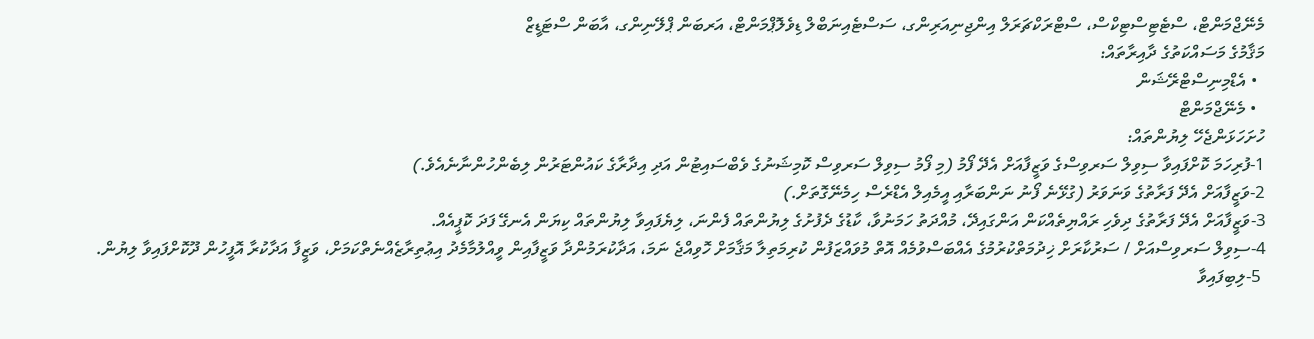މެނޭޖްމަންޓް، ސްޓެޓިސްޓިކްސް، ސްޓްރަކްޗަރަލް އިންޖިނިއަރިންގ، ސަސްޓެއިނަބްލް ޑިވެލޮޕްމަންޓް، އަރބަން ޕްލޭނިންގ، އާބަން ސްޓަޑީޒް
މަޤާމުގެ މަސައްކަތުގެ ދާއިރާތައް:
  • އެޑްމިނިސްޓްރޭޝަން
  • މެނޭޖްމަންޓް
ހުށަހަޅަންޖެހޭ ލިޔުންތައް:
1-ފުރިހަމަ ކޮށްފައިވާ ސިވިލް ސަރވިސްގެ ވަޒީފާއަށް އެދޭ ފޯމު (މި ފޯމު ސިވިލް ސަރވިސް ކޮމިޝަނުގެ ވެބްސައިޓުން އަދި އިދާރާގެ ކައުންޓަރުން ލިބެންހުންނާނެއެވެ.)
2-ވަޒީފާއަށް އެދޭ ފަރާތުގެ ވަނަވަރު (ގުޅޭނެ ފޯނު ނަންބަރާއި އީމެއިލް އެޑްރެސް ހިމެނޭގޮތަށް.)
3-ވަޒީފާއަށް އެދޭ ފަރާތުގެ ދިވެހި ރައްޔިތެއްކަން އަންގައިދޭ، މުއްދަތު ހަމަނުވާ، ކާޑުގެ ދެފުށުގެ ލިޔުންތައް ފެންނަ، ލިޔެފައިވާ ލިޔުންތައް ކިޔަން އެނގޭ ފަދަ ކޮޕީއެއް.
4-ސިވިލް ސަރވިސްއަށް / ސަރުކާރަށް ޚިދުމަތްކުރުމުގެ އެއްބަސްވުމެއް އޮތް މުވައްޒަފުން ކުރިމަތިލާ މަޤާމަށް ހޮވިއްޖެ ނަމަ، އަދާކުރަމުންދާ ވަޒީފާއިން ވީއްލުމާމެދު އިޢުތިރާޒެއްނެތްކަމަށް، ވަޒީފާ އަދާކުރާ އޮފީހުން ދޫކޮށްފައިވާ ލިޔުން.
 5-ލިބިފައިވާ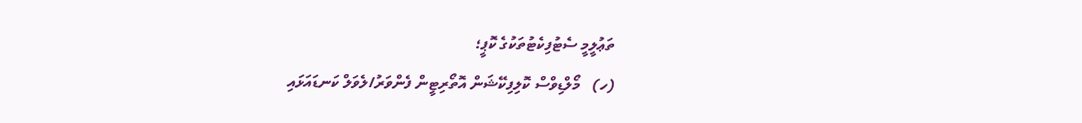ތަޢުލީމީ ސެޓުފިކެޓުތަކުގެ ކޮޕީ؛
(ހ)   މޯލްޑިވްސް ކޮލިފިކޭޝަން އޮތޯރިޓީން ފެންވަރު/ލެވަލް ކަނޑައަޅައި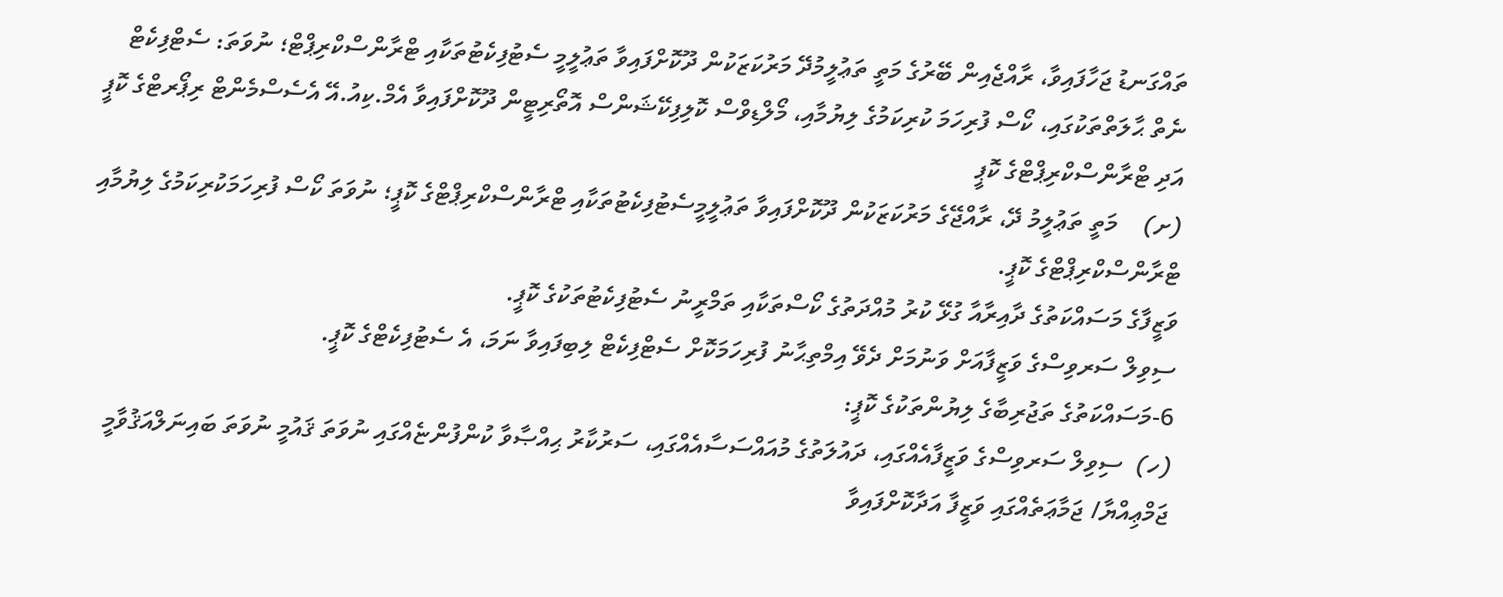ތައްގަނޑު ޖަހާފައިވާ، ރާއްޖެއިން ބޭރުގެ މަތީ ތަޢުލީމުދޭ މަރުކަޒަކުން ދޫކޮށްފައިވާ ތަޢުލީމީ ސެޓުފިކެޓުތަކާއި ޓްރާންސްކްރިޕްޓް؛ ނުވަތަ: ސެޓްފިކެޓް ނެތް ޙާލަތްތަކުގައި، ކޯސް ފުރިހަމަ ކުރިކަމުގެ ލިޔުމާއި، މޯލްޑިވްސް ކޮލިފިކޭޝަންސް އޮތޯރިޓީން ދޫކޮށްފައިވާ އެމް.ކިއު.އޭ އެސެސްމެންޓް ރިޕޯރޓްގެ ކޮޕީ އަދި ޓްރާންސްކްރިޕްޓްގެ ކޮޕީ
(ށ)    މަތީ ތަޢުލީމު ދޭ، ރާއްޖޭގެ މަރުކަޒަކުން ދޫކޮށްފައިވާ ތަޢުލީމީސެޓުފިކެޓުތަކާއި ޓްރާންސްކްރިޕްޓްގެ ކޮޕީ؛ ނުވަތަ ކޯސް ފުރިހަމަކުރިކަމުގެ ލިޔުމާއި ޓްރާންސްކްރިޕްޓްގެ ކޮޕީ.
ވަޒީފާގެ މަސައްކަތުގެ ދާއިރާއާ ގުޅޭ ކުރު މުއްދަތުގެ ކޯސްތަކާއި ތަމްރީނު ސެޓުފިކެޓުތަކުގެ ކޮޕީ.
ސިވިލް ސަރވިސްގެ ވަޒީފާއަށް ވަނުމަށް ދެވޭ އިމްތިޙާނު ފުރިހަމަކޮށް ސެޓްފިކެޓް ލިބިފައިވާ ނަމަ، އެ ސެޓުފިކެޓްގެ ކޮޕީ.
6-މަސައްކަތުގެ ތަޖުރިބާގެ ލިޔުންތަކުގެ ކޮޕީ:
(ހ)  ސިވިލް ސަރވިސްގެ ވަޒީފާއެއްގައި، ދައުލަތުގެ މުއައްސަސާއެއްގައި، ސަރުކާރު ޙިއްޞާވާ ކުންފުންޏެއްގައި ނުވަތަ ޤައުމީ ނުވަތަ ބައިނަލްއަޤުވާމީ ޖަމްޢިއްޔާ/ ޖަމާޢަތެއްގައި ވަޒީފާ އަދާކޮށްފައިވާ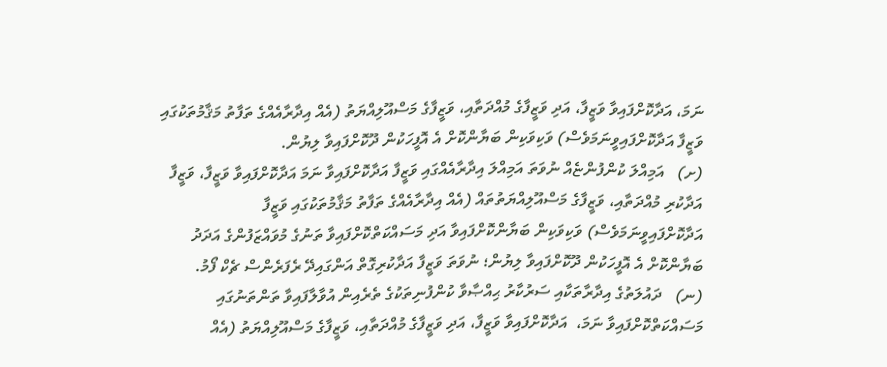ނަމަ، އަދާކޮށްފައިވާ ވަޒީފާ، އަދި ވަޒީފާގެ މުއްދަތާއި، ވަޒީފާގެ މަސްއޫލިއްޔަތު (އެއް އިދާރާއެއްގެ ތަފާތު މަޤާމުތަކުގައި ވަޒީފާ އަދާކޮށްފައިވީނަމަވެސް) ވަކިވަކިން ބަޔާންކޮށް އެ އޮފީހަކުން ދޫކޮށްފައިވާ ލިޔުން.
(ށ)   އަމިއްލަ ކުންފުންޏެއް ނުވަތަ އަމިއްލަ އިދާރާއެއްގައި ވަޒީފާ އަދާކޮށްފައިވާ ނަމަ އަދާކޮށްފައިވާ ވަޒީފާ، ވަޒީފާ އަދާކުރި މުއްދަތާއި، ވަޒީފާގެ މަސްއޫލިއްޔަތުތައް (އެއް އިދާރާއެއްގެ ތަފާތު މަޤާމުތަކުގައި ވަޒީފާ އަދާކޮށްފައިވީނަމަވެސް) ވަކިވަކިން ބަޔާންކޮށްފައިވާ އަދި މަސައްކަތްކޮށްފައިވާ ތަނުގެ މުވައްޒަފުންގެ އަދަދު ބަޔާންކޮށް އެ އޮފީހަކުން ދޫކޮށްފައިވާ ލިޔުން؛ ނުވަތަ ވަޒީފާ އަދާކުރިގޮތް އަންގައިދޭ ރެފަރެންސް ޗެކް ފޯމު.
(ނ)   ދައުލަތުގެ އިދާރާތަކާއި ސަރުކާރު ޙިއްޞާވާ ކުންފުނިތަކުގެ ތެރެއިން އުވާލާފައިވާ ތަންތަނުގައި މަސައްކަތްކޮށްފައިވާ ނަމަ،  އަދާކޮށްފައިވާ ވަޒީފާ، އަދި ވަޒީފާގެ މުއްދަތާއި، ވަޒީފާގެ މަސްއޫލިއްޔަތު (އެއް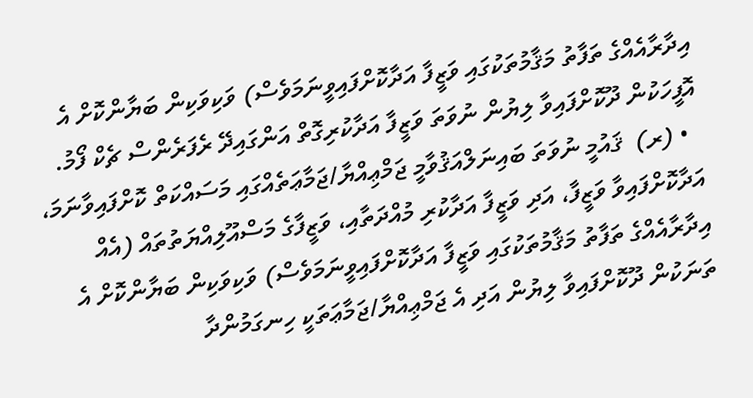އިދާރާއެއްގެ ތަފާތު މަޤާމުތަކުގައި ވަޒީފާ އަދާކޮށްފައިވީނަމަވެސް) ވަކިވަކިން ބަޔާންކޮށް އެ އޮފީހަކުން ދޫކޮށްފައިވާ ލިޔުން ނުވަތަ ވަޒީފާ އަދާކުރިގޮތް އަންގައިދޭ ރެފަރެންސް ޗެކް ފޯމު.
  • (ރ)  ޤައުމީ ނުވަތަ ބައިނަލްއަޤުވާމީ ޖަމްޢިއްޔާ/ޖަމާޢަތެއްގައި މަސައްކަތް ކޮށްފައިވާނަމަ، އަދާކޮށްފައިވާ ވަޒީފާ، އަދި ވަޒީފާ އަދާކުރި މުއްދަތާއި، ވަޒީފާގެ މަސްއޫލިއްޔަތުތައް (އެއް އިދާރާއެއްގެ ތަފާތު މަޤާމުތަކުގައި ވަޒީފާ އަދާކޮށްފައިވީނަމަވެސް) ވަކިވަކިން ބަޔާންކޮށް އެ ތަނަކުން ދޫކޮށްފައިވާ ލިޔުން އަދި އެ ޖަމްޢިއްޔާ/ޖަމާޢަތަކީ ހިނގަމުންދާ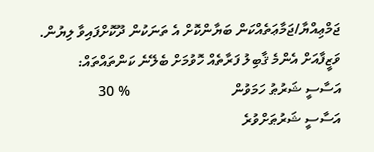ޖަމްޢިއްޔާ/ޖަމާޢަތެއްކަން ބަޔާންކޮށް އެ ތަނަކުން ދޫކޮށްފައިވާ ލިޔުން.
ވަޒީފާއަށް އެންމެ ޤާބިލު ފަރާތެއް ހޮވުމަށް ބެލޭނެ ކަންތައްތައް:
އަސާސީ ޝަރުޠު ހަމަވުން                            % 30
އަސާސީ ޝަރުޠަށްވުރެ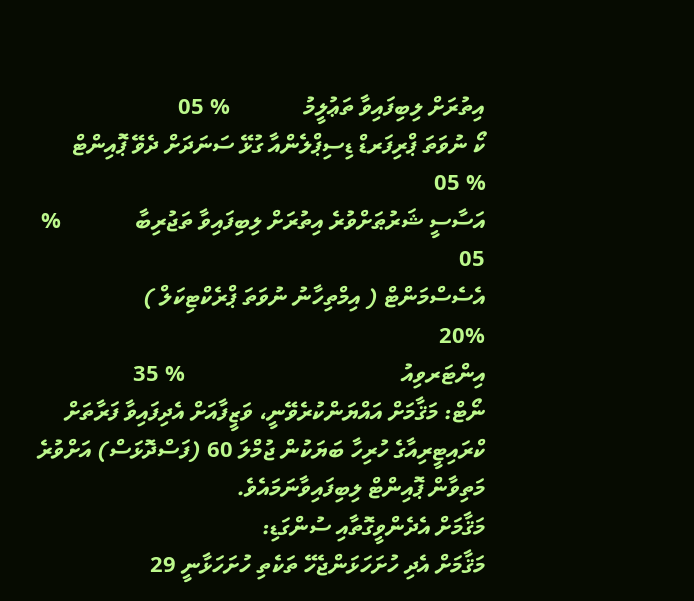އިތުރަށް ލިބިފައިވާ ތަޢުލީމު             % 05
ކޯ ނުވަތަ ޕްރިފަރޑް ޑިސިޕްލެންއާ ގުޅޭ ސަނަދަށް ދެވޭ ޕޮއިންޓް     % 05
އަސާސީ ޝަރުޠަށްވުރެ އިތުރަށް ލިބިފައިވާ ތަޖުރިބާ             % 05
އެސެސްމަންޓް ( އިމްތިހާނު ނުވަތަ ޕްރެކްޓިކަލް )               %20
އިންޓަރވިއު                                      % 35
ނޯޓް: މަޤާމަށް އައްޔަންކުރެވޭނީ، ވަޒީފާއަށް އެދިފައިވާ ފަރާތަށް ކްރައިޓީރިއާގެ ހުރިހާ ބަޔަކުން ޖުމްލަ 60 (ފަސްދޮޅަސް) އަށްވުރެ މަތިވާން ޕޮއިންޓް ލިބިފައިވާނަމައެވެ.
މަޤާމަށް އެދެންވީގޮތާއި ސުންގަޑި:
މަޤާމަށް އެދި ހުށަހަޅަންޖެހޭ ތަކެތި ހުށަހަޅާނީ 29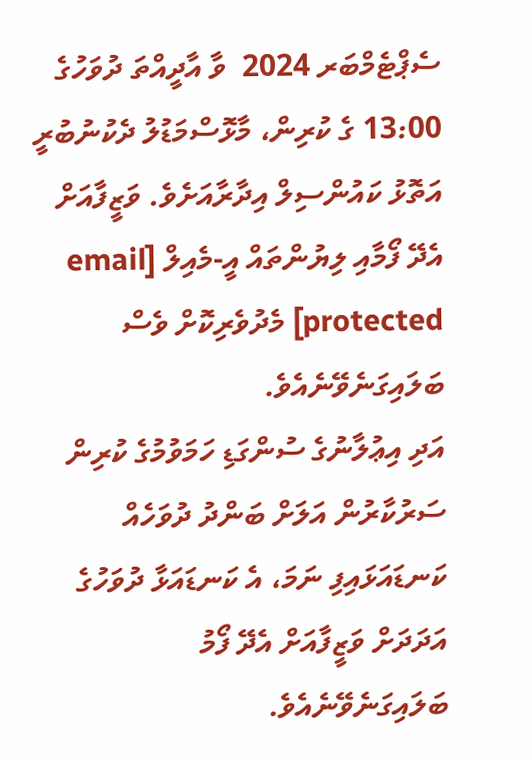ސެޕްޓެމްބަރ 2024  ވާ އާދީއްތަ ދުވަހުގެ  13:00 ގެ ކުރިން، މާޅޮސްމަޑުލު ދެކުނުބުރީ އަތޮޅު ކައުންސިލް އިދާރާއަށެވެ. ވަޒީފާއަށް އެދޭ ފޯމާއި ލިޔުންތައް އީ-މެއިލް [email protected] މެދުވެރިކޮށް ވެސް ބަލައިގަނެވޭނެއެވެ.
އަދި އިޢުލާނުގެ ސުންގަޑި ހަމަވުމުގެ ކުރިން ސަރުކާރުން އަލަށް ބަންދު ދުވަހެއް ކަނޑައަޅައިފި ނަމަ، އެ ކަނޑައަޅާ ދުވަހުގެ އަދަދަށް ވަޒީފާއަށް އެދޭ ފޯމު ބަލައިގަނެވޭނެއެވެ.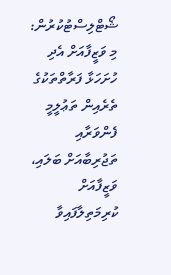ޝޯޓްލިސްޓުކުރުން:
މި ވަޒީފާއަށް އެދި ހުށަހަޅާ ފަރާތްތަކުގެ ތެރެއިން ތަޢުލީމީ ފެންވަރާއި ތަޖުރިބާއަށް ބަލައި، ވަޒީފާއަށް ކުރިމަތިލާފައިވާ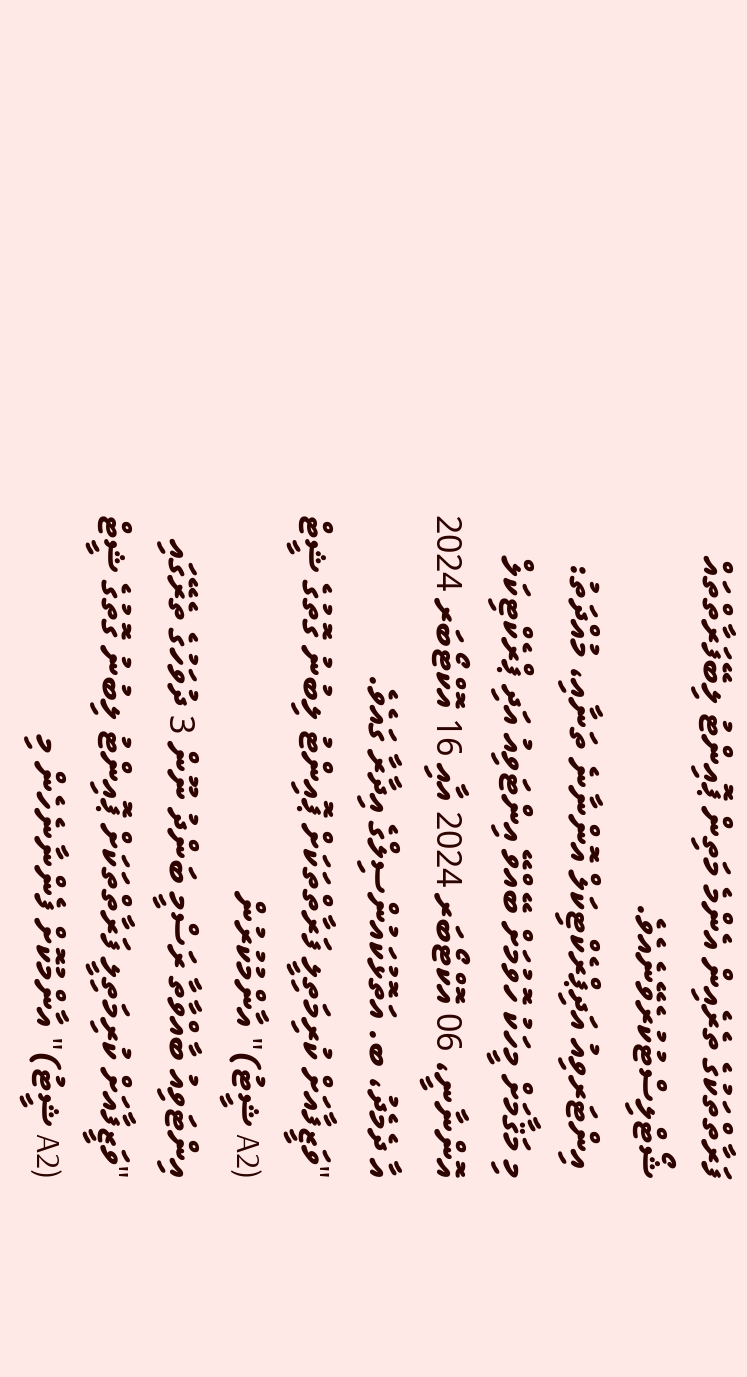ފަރާތްތަކުގެ ތެރެއިން އެންމެ މަތިން ޕޮއިންޓު ލިބޭފަރާތްތައް ޝޯޓްލިސްޓުކުރެވޭނެއެވެ.
 އިންޓަރވިއު އަދިޕްރެކްޓިކަލް އޮންނާނެ ތަނާއި، މުއްދަތު:
މި މަޤާމަށް މީހަކު ހޮވުމަށް ބޭއްވޭ އިންޓަވިއު އަދި ޕްރެކްޓިކަލް އޮންނާނީ، 06 އޮކްޓޯބަރ 2024 އާއި 16 އޮކްޓޯބަރ 2024 އާ ދެމެދު، ބ. އަތޮޅުކައުންސިލްގެ އިދާރާ ގައެވެ.
"ވަޒީފާއަށް ކުރިމަތިލީ ފަރާތްތަކަށް ޕޮއިންޓު ލިބުނު ގޮތުގެ ޝީޓް (A2 ޝީޓު)" އާންމުކުރުން
އިންޓަވިއު ބާއްވާތާ ރަސްމީ ބަންދު ނޫން 3 ދުވަހުގެ ތެރޭގައި "ވަޒީފާއަށް ކުރިމަތިލީ ފަރާތްތަކަށް ޕޮއިންޓު ލިބުނު ގޮތުގެ ޝީޓް (A2 ޝީޓު)" އާންމުކޮށް ފެންނާނެހެން މި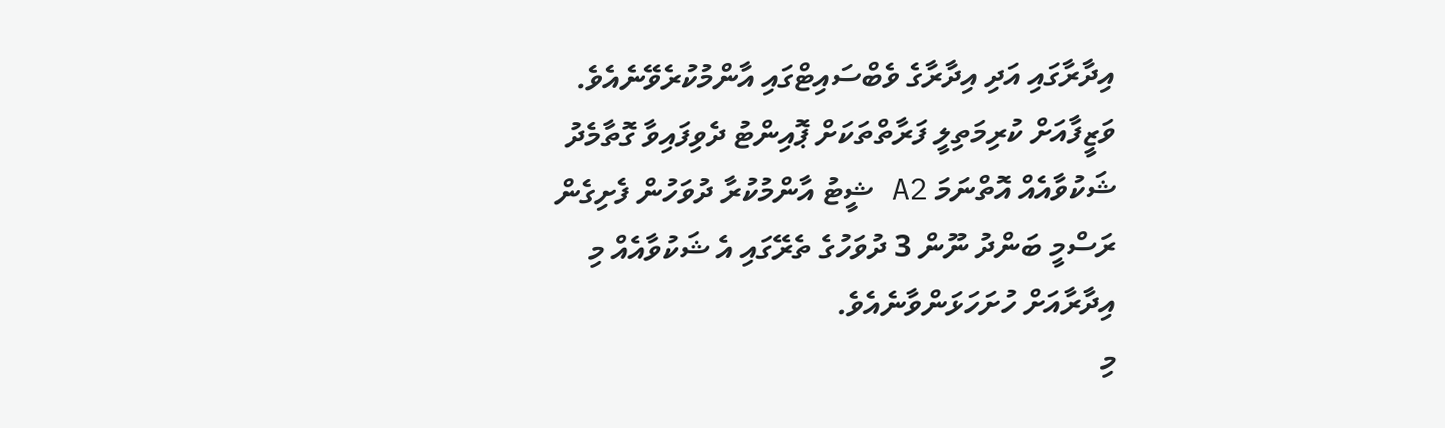އިދާރާގައި އަދި އިދާރާގެ ވެބްސައިޓްގައި އާންމުކުރެވޭނެއެވެ. ވަޒީފާއަށް ކުރިމަތިލީ ފަރާތްތަކަށް ޕޮއިންޓު ދެވިފައިވާ ގޮތާމެދު ޝަކުވާއެއް އޮތްނަމަ A2 ޝީޓު އާންމުކުރާ ދުވަހުން ފެށިގެން ރަސްމީ ބަންދު ނޫން 3 ދުވަހުގެ ތެރޭގައި އެ ޝަކުވާއެއް މި އިދާރާއަށް ހުށަހަޅަންވާނެއެވެ.
މި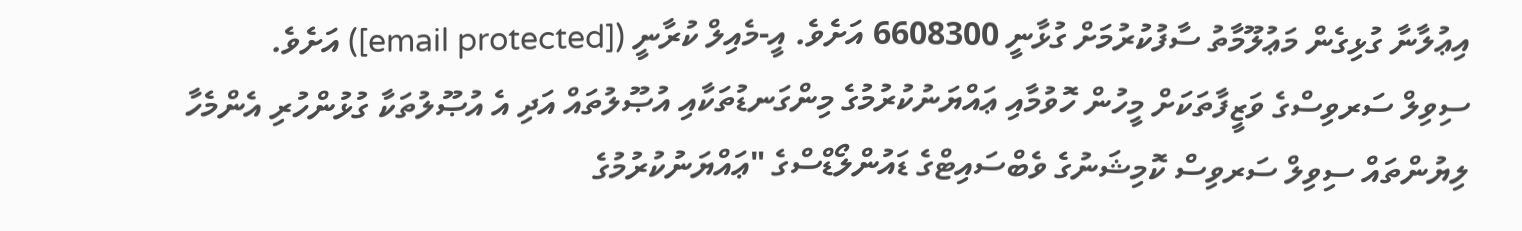އިޢުލާނާ ގުޅިގެން މަޢުލޫމާތު ސާފުކުރުމަށް ގުޅާނީ 6608300 އަށެވެ. އީ-މެއިލް ކުރާނީ ([email protected]) އަށެވެ.
ސިވިލް ސަރވިސްގެ ވަޒީފާތަކަށް މީހުން ހޮވުމާއި ޢައްޔަނުކުރުމުގެ މިންގަނޑުތަކާއި އުޞޫލުތައް އަދި އެ އުޞޫލުތަކާ ގުޅުންހުރި އެންމެހާ ލިޔުންތައް ސިވިލް ސަރވިސް ކޮމިޝަނުގެ ވެބްސައިޓްގެ ޑައުންލޯޑްސްގެ "ޢައްޔަނުކުރުމުގެ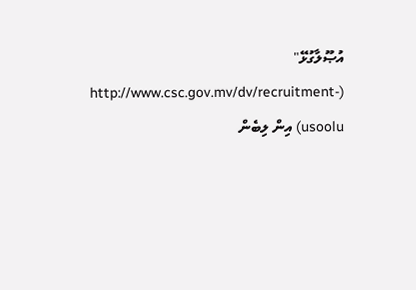އުޞޫލާގުޅޭ" (http://www.csc.gov.mv/dv/recruitment-usoolu) އިން ލިބެން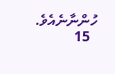ހުންނާނެއެވެ.
  15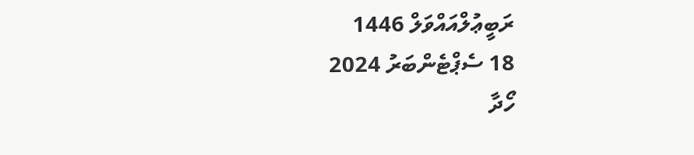ރަބީޢުލްއައްވަލް 1446
18 ސެޕްޓެންބަރު 2024
ހޯދާ